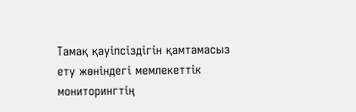Тамақ қауіпсіздігін қамтамасыз ету жөніндегі мемлекеттік мониторингтің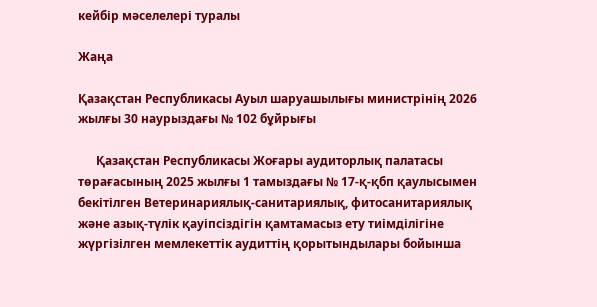кейбір мәселелері туралы

Жаңа

Қазақстан Республикасы Ауыл шаруашылығы министрінің 2026 жылғы 30 наурыздағы № 102 бұйрығы

      Қазақстан Республикасы Жоғары аудиторлық палатасы төрағасының 2025 жылғы 1 тамыздағы № 17-қ-қбп қаулысымен бекітілген Ветеринариялық-санитариялық, фитосанитариялық және азық-түлік қауіпсіздігін қамтамасыз ету тиімділігіне жүргізілген мемлекеттік аудиттің қорытындылары бойынша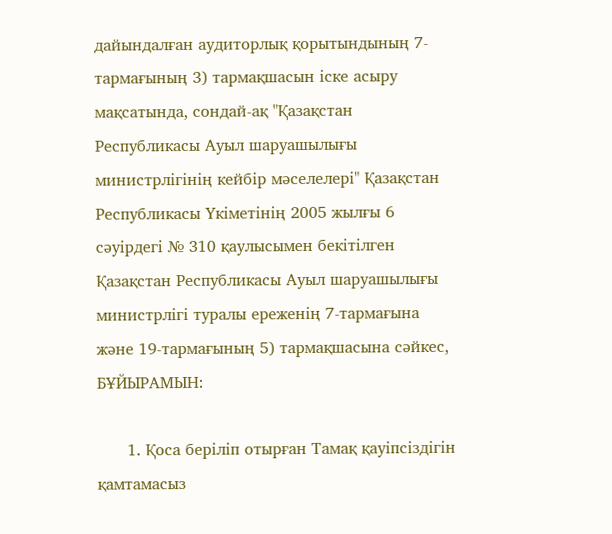дайындалған аудиторлық қорытындының 7-тармағының 3) тармақшасын іске асыру мақсатында, сондай-ақ "Қазақстан Республикасы Ауыл шаруашылығы министрлігінің кейбір мәселелері" Қазақстан Республикасы Үкіметінің 2005 жылғы 6 сәуірдегі № 310 қаулысымен бекітілген Қазақстан Республикасы Ауыл шаруашылығы министрлігі туралы ереженің 7-тармағына және 19-тармағының 5) тармақшасына сәйкес, БҰЙЫРАМЫН:

      1. Қоса беріліп отырған Тамақ қауіпсіздігін қамтамасыз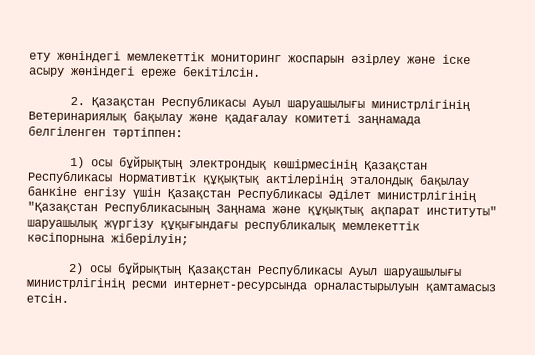ету жөніндегі мемлекеттік мониторинг жоспарын әзірлеу және іске асыру жөніндегі ереже бекітілсін.

      2. Қазақстан Республикасы Ауыл шаруашылығы министрлігінің Ветеринариялық бақылау және қадағалау комитеті заңнамада белгіленген тәртіппен:

      1) осы бұйрықтың электрондық көшірмесінің Қазақстан Республикасы Нормативтік құқықтық актілерінің эталондық бақылау банкіне енгізу үшін Қазақстан Республикасы Әділет министрлігінің "Қазақстан Республикасының Заңнама және құқықтық ақпарат институты" шаруашылық жүргізу құқығындағы республикалық мемлекеттік кәсіпорнына жіберілуін;

      2) осы бұйрықтың Қазақстан Республикасы Ауыл шаруашылығы министрлігінің ресми интернет-ресурсында орналастырылуын қамтамасыз етсін.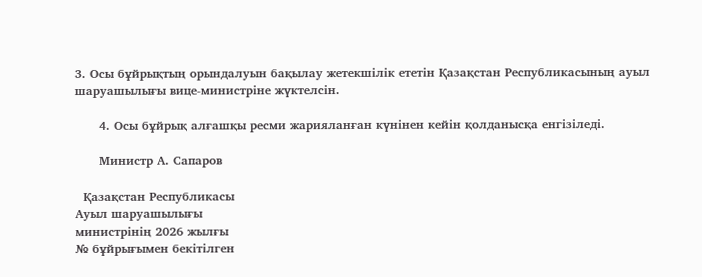3. Осы бұйрықтың орындалуын бақылау жетекшілік ететін Қазақстан Республикасының ауыл шаруашылығы вице-министріне жүктелсін.

      4. Осы бұйрық алғашқы ресми жарияланған күнінен кейін қолданысқа енгізіледі.

      Министр А. Сапаров

  Қазақстан Республикасы
Ауыл шаруашылығы
министрінің 2026 жылғы
№ бұйрығымен бекітілген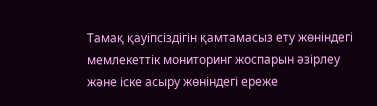Тамақ қауіпсіздігін қамтамасыз ету жөніндегі мемлекеттік мониторинг жоспарын әзірлеу және іске асыру жөніндегі ереже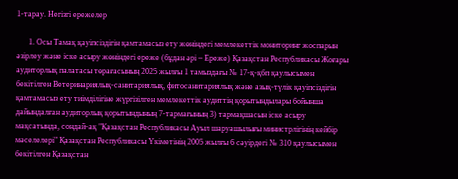1-тарау. Негізгі ережелер

      1. Осы Тамақ қауіпсіздігін қамтамасыз ету жөніндегі мемлекеттік мониторинг жоспарын әзірлеу және іске асыру жөніндегі ереже (бұдан әрі – Ереже) Қазақстан Республикасы Жоғары аудиторлық палатасы төрағасының 2025 жылғы 1 тамыздағы № 17-қ-қбп қаулысымен бекітілген Ветеринариялық-санитариялық, фитосанитариялық және азық-түлік қауіпсіздігін қамтамасыз ету тиімділігіне жүргізілген мемлекеттік аудиттің қорытындылары бойынша дайындалған аудиторлық қорытындының 7-тармағының 3) тармақшасын іске асыру мақсатында, сондай-ақ "Қазақстан Республикасы Ауыл шаруашылығы министрлігінің кейбір мәселелері" Қазақстан Республикасы Үкіметінің 2005 жылғы 6 сәуірдегі № 310 қаулысымен бекітілген Қазақстан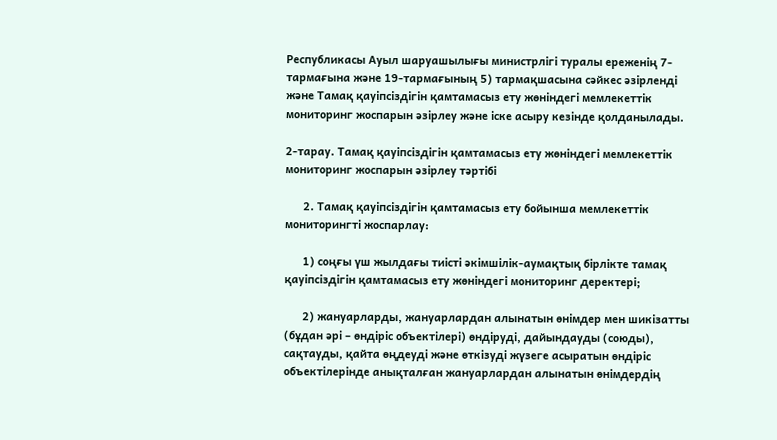Республикасы Ауыл шаруашылығы министрлігі туралы ереженің 7-тармағына және 19-тармағының 5) тармақшасына сәйкес әзірленді және Тамақ қауіпсіздігін қамтамасыз ету жөніндегі мемлекеттік мониторинг жоспарын әзірлеу және іске асыру кезінде қолданылады.

2-тарау. Тамақ қауіпсіздігін қамтамасыз ету жөніндегі мемлекеттік мониторинг жоспарын әзірлеу тәртібі

      2. Тамақ қауіпсіздігін қамтамасыз ету бойынша мемлекеттік мониторингті жоспарлау:

      1) соңғы үш жылдағы тиісті әкімшілік-аумақтық бірлікте тамақ қауіпсіздігін қамтамасыз ету жөніндегі мониторинг деректері;

      2) жануарларды, жануарлардан алынатын өнімдер мен шикізатты (бұдан әрі – өндіріс объектілері) өндіруді, дайындауды (союды), сақтауды, қайта өңдеуді және өткізуді жүзеге асыратын өндіріс объектілерінде анықталған жануарлардан алынатын өнімдердің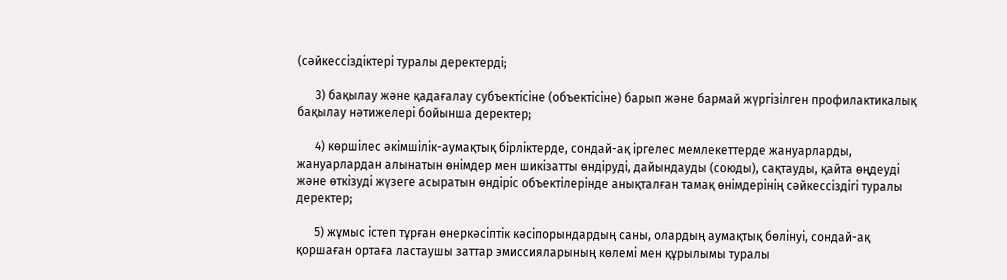(сәйкессіздіктері туралы деректерді;

      3) бақылау және қадағалау субъектісіне (объектісіне) барып және бармай жүргізілген профилактикалық бақылау нәтижелері бойынша деректер;

      4) көршілес әкімшілік-аумақтық бірліктерде, сондай-ақ іргелес мемлекеттерде жануарларды, жануарлардан алынатын өнімдер мен шикізатты өндіруді, дайындауды (союды), сақтауды, қайта өңдеуді және өткізуді жүзеге асыратын өндіріс объектілерінде анықталған тамақ өнімдерінің сәйкессіздігі туралы деректер;

      5) жұмыс істеп тұрған өнеркәсіптік кәсіпорындардың саны, олардың аумақтық бөлінуі, сондай-ақ қоршаған ортаға ластаушы заттар эмиссияларының көлемі мен құрылымы туралы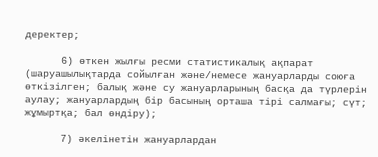деректер;

      6) өткен жылғы ресми статистикалық ақпарат (шаруашылықтарда сойылған және/немесе жануарларды союға өткізілген; балық және су жануарларының басқа да түрлерін аулау; жануарлардың бір басының орташа тірі салмағы; сүт; жұмыртқа; бал өндіру);

      7) әкелінетін жануарлардан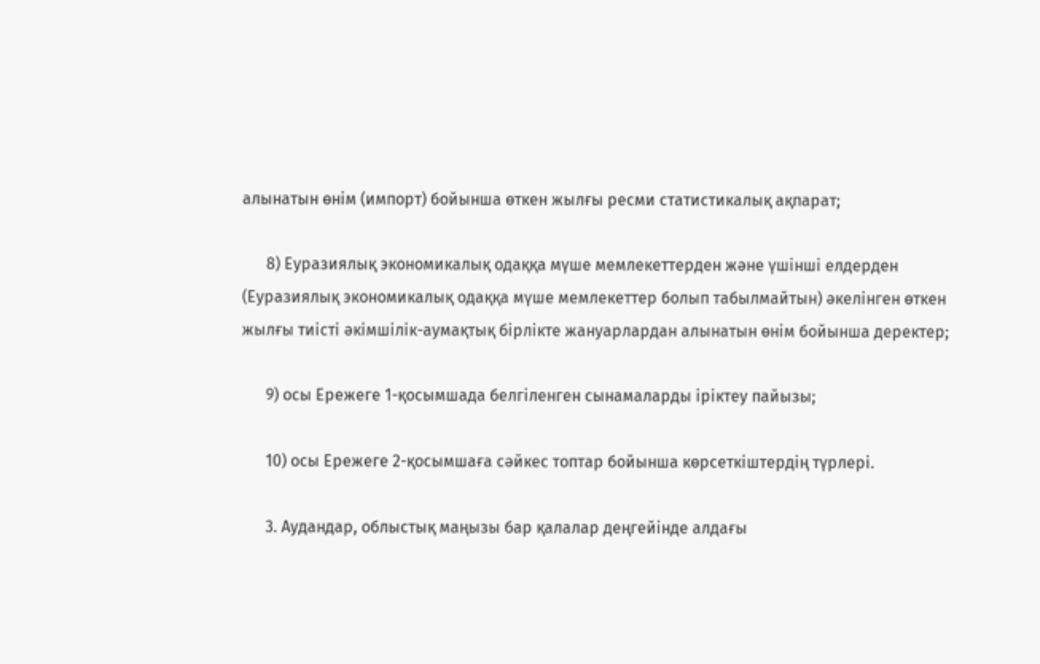алынатын өнім (импорт) бойынша өткен жылғы ресми статистикалық ақпарат;

      8) Еуразиялық экономикалық одаққа мүше мемлекеттерден және үшінші елдерден (Еуразиялық экономикалық одаққа мүше мемлекеттер болып табылмайтын) әкелінген өткен жылғы тиісті әкімшілік-аумақтық бірлікте жануарлардан алынатын өнім бойынша деректер;

      9) осы Ережеге 1-қосымшада белгіленген сынамаларды іріктеу пайызы;

      10) осы Ережеге 2-қосымшаға сәйкес топтар бойынша көрсеткіштердің түрлері.

      3. Аудандар, облыстық маңызы бар қалалар деңгейінде алдағы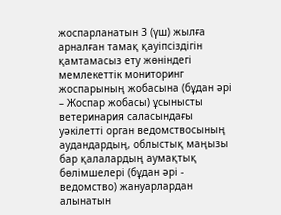жоспарланатын 3 (үш) жылға арналған тамақ қауіпсіздігін қамтамасыз ету жөніндегі мемлекеттік мониторинг жоспарының жобасына (бұдан әрі – Жоспар жобасы) ұсынысты ветеринария саласындағы уәкілетті орган ведомствосының аудандардың, облыстық маңызы бар қалалардың аумақтық бөлімшелері (бұдан әрі - ведомство) жануарлардан алынатын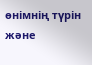өнімнің түрін және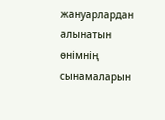жануарлардан алынатын өнімнің сынамаларын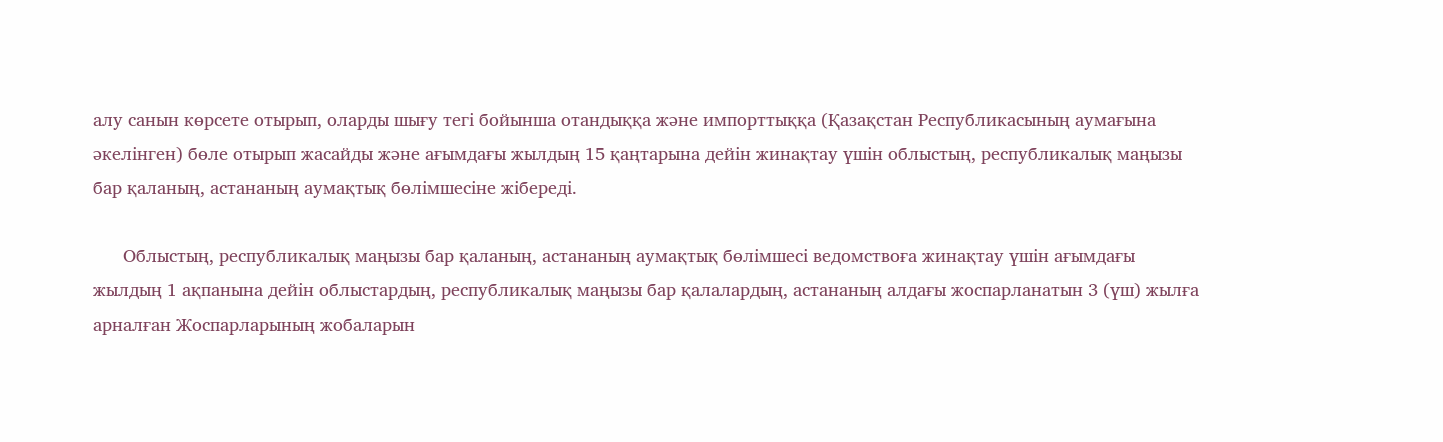алу санын көрсете отырып, оларды шығу тегі бойынша отандыққа және импорттыққа (Қазақстан Республикасының аумағына әкелінген) бөле отырып жасайды және ағымдағы жылдың 15 қаңтарына дейін жинақтау үшін облыстың, республикалық маңызы бар қаланың, астананың аумақтық бөлімшесіне жібереді.

      Облыстың, республикалық маңызы бар қаланың, астананың аумақтық бөлімшесі ведомствоға жинақтау үшін ағымдағы жылдың 1 ақпанына дейін облыстардың, республикалық маңызы бар қалалардың, астананың алдағы жоспарланатын 3 (үш) жылға арналған Жоспарларының жобаларын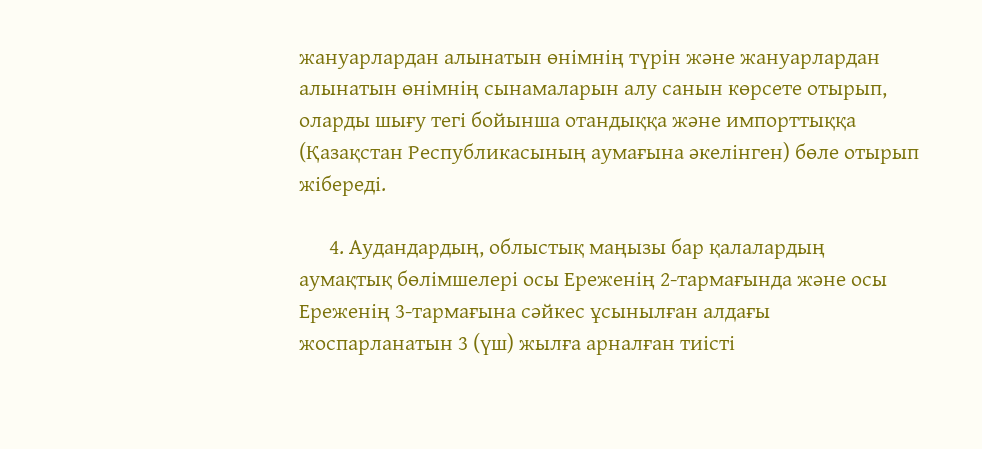жануарлардан алынатын өнімнің түрін және жануарлардан алынатын өнімнің сынамаларын алу санын көрсете отырып, оларды шығу тегі бойынша отандыққа және импорттыққа (Қазақстан Республикасының аумағына әкелінген) бөле отырып жібереді.

      4. Аудандардың, облыстық маңызы бар қалалардың аумақтық бөлімшелері осы Ереженің 2-тармағында және осы Ереженің 3-тармағына сәйкес ұсынылған алдағы жоспарланатын 3 (үш) жылға арналған тиісті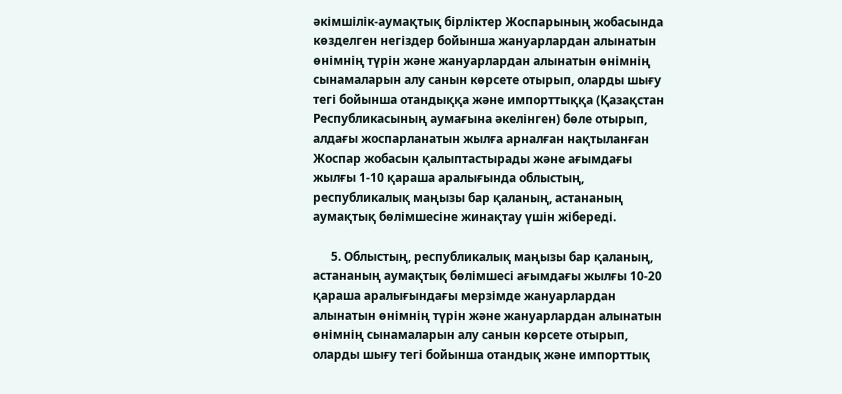әкімшілік-аумақтық бірліктер Жоспарының жобасында көзделген негіздер бойынша жануарлардан алынатын өнімнің түрін және жануарлардан алынатын өнімнің сынамаларын алу санын көрсете отырып, оларды шығу тегі бойынша отандыққа және импорттыққа (Қазақстан Республикасының аумағына әкелінген) бөле отырып, алдағы жоспарланатын жылға арналған нақтыланған Жоспар жобасын қалыптастырады және ағымдағы жылғы 1-10 қараша аралығында облыстың, республикалық маңызы бар қаланың, астананың аумақтық бөлімшесіне жинақтау үшін жібереді.

      5. Облыстың, республикалық маңызы бар қаланың, астананың аумақтық бөлімшесі ағымдағы жылғы 10-20 қараша аралығындағы мерзімде жануарлардан алынатын өнімнің түрін және жануарлардан алынатын өнімнің сынамаларын алу санын көрсете отырып, оларды шығу тегі бойынша отандық және импорттық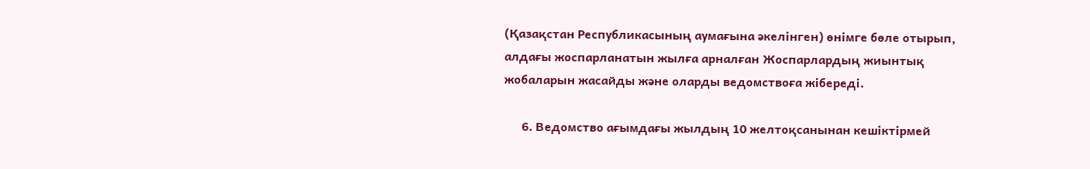(Қазақстан Республикасының аумағына әкелінген) өнімге бөле отырып, алдағы жоспарланатын жылға арналған Жоспарлардың жиынтық жобаларын жасайды және оларды ведомствоға жібереді.

      6. Ведомство ағымдағы жылдың 10 желтоқсанынан кешіктірмей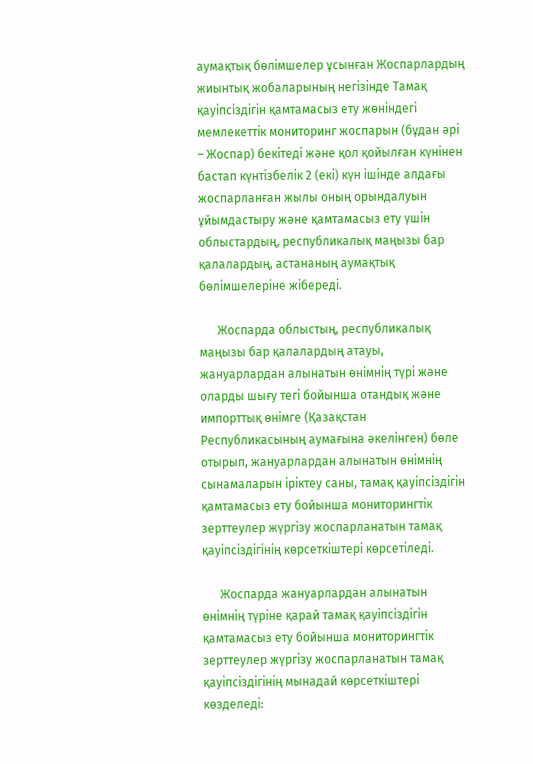аумақтық бөлімшелер ұсынған Жоспарлардың жиынтық жобаларының негізінде Тамақ қауіпсіздігін қамтамасыз ету жөніндегі мемлекеттік мониторинг жоспарын (бұдан әрі – Жоспар) бекітеді және қол қойылған күнінен бастап күнтізбелік 2 (екі) күн ішінде алдағы жоспарланған жылы оның орындалуын ұйымдастыру және қамтамасыз ету үшін облыстардың, республикалық маңызы бар қалалардың, астананың аумақтық бөлімшелеріне жібереді.

      Жоспарда облыстың, республикалық маңызы бар қалалардың атауы, жануарлардан алынатын өнімнің түрі және оларды шығу тегі бойынша отандық және импорттық өнімге (Қазақстан Республикасының аумағына әкелінген) бөле отырып, жануарлардан алынатын өнімнің сынамаларын іріктеу саны, тамақ қауіпсіздігін қамтамасыз ету бойынша мониторингтік зерттеулер жүргізу жоспарланатын тамақ қауіпсіздігінің көрсеткіштері көрсетіледі.

      Жоспарда жануарлардан алынатын өнімнің түріне қарай тамақ қауіпсіздігін қамтамасыз ету бойынша мониторингтік зерттеулер жүргізу жоспарланатын тамақ қауіпсіздігінің мынадай көрсеткіштері көзделеді: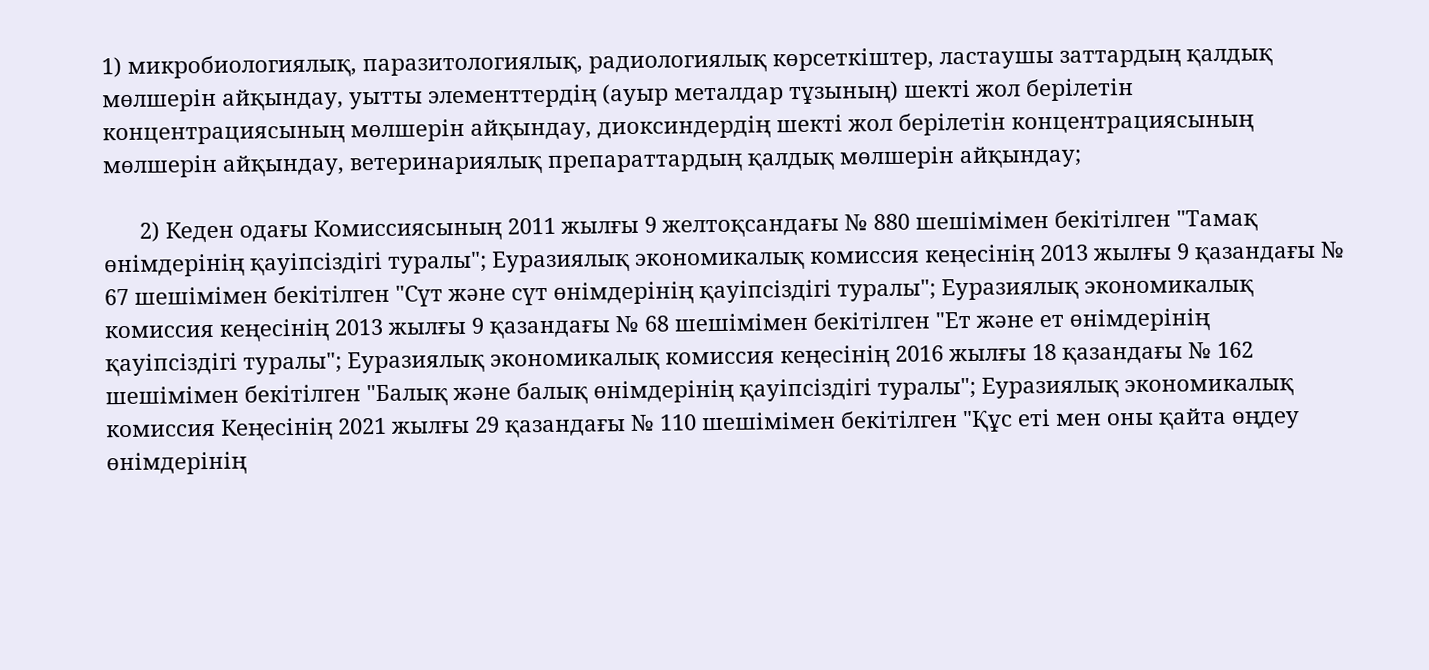1) микробиологиялық, паразитологиялық, радиологиялық көрсеткіштер, ластаушы заттардың қалдық мөлшерін айқындау, уытты элементтердің (ауыр металдар тұзының) шекті жол берілетін концентрациясының мөлшерін айқындау, диоксиндердің шекті жол берілетін концентрациясының мөлшерін айқындау, ветеринариялық препараттардың қалдық мөлшерін айқындау;

      2) Кеден одағы Комиссиясының 2011 жылғы 9 желтоқсандағы № 880 шешімімен бекітілген "Тамақ өнімдерінің қауіпсіздігі туралы"; Еуразиялық экономикалық комиссия кеңесінің 2013 жылғы 9 қазандағы № 67 шешімімен бекітілген "Сүт және сүт өнімдерінің қауіпсіздігі туралы"; Еуразиялық экономикалық комиссия кеңесінің 2013 жылғы 9 қазандағы № 68 шешімімен бекітілген "Ет және ет өнімдерінің қауіпсіздігі туралы"; Еуразиялық экономикалық комиссия кеңесінің 2016 жылғы 18 қазандағы № 162 шешімімен бекітілген "Балық және балық өнімдерінің қауіпсіздігі туралы"; Еуразиялық экономикалық комиссия Кеңесінің 2021 жылғы 29 қазандағы № 110 шешімімен бекітілген "Құс еті мен оны қайта өңдеу өнімдерінің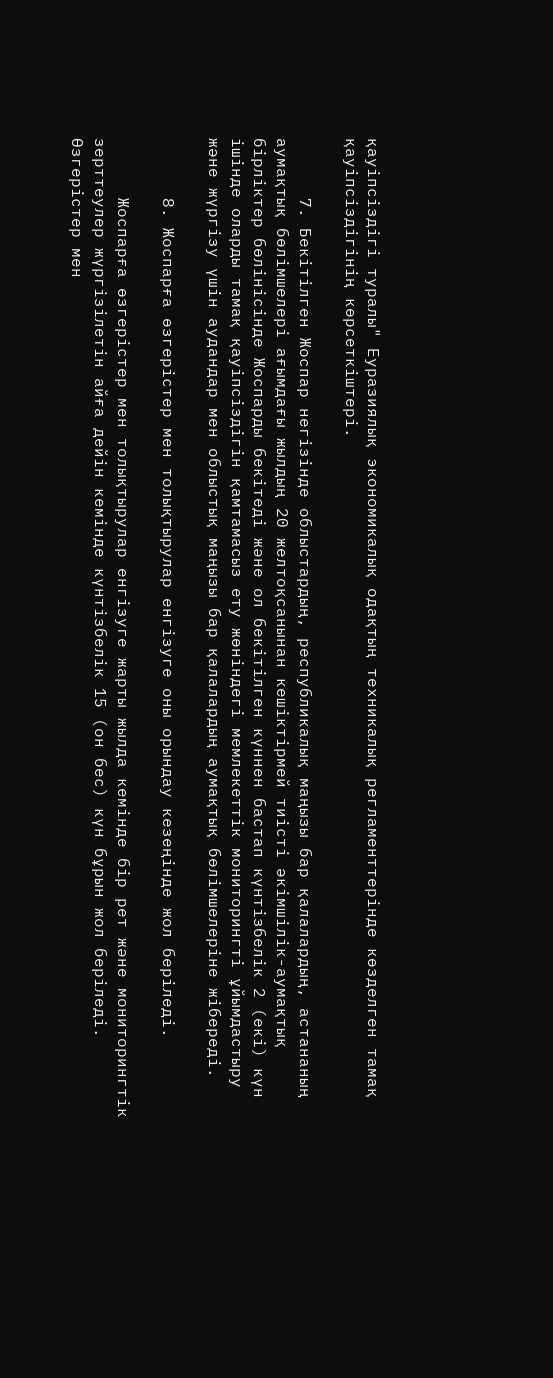қауіпсіздігі туралы" Еуразиялық экономикалық одақтың техникалық регламенттерінде көзделген тамақ қауіпсіздігінің көрсеткіштері.

      7. Бекітілген Жоспар негізінде облыстардың, республикалық маңызы бар қалалардың, астананың аумақтық бөлімшелері ағымдағы жылдың 20 желтоқсанынан кешіктірмей тиісті әкімшілік-аумақтық бірліктер бөлінісінде Жоспарды бекітеді және ол бекітілген күннен бастап күнтізбелік 2 (екі) күн ішінде оларды тамақ қауіпсіздігін қамтамасыз ету жөніндегі мемлекеттік мониторингті ұйымдастыру және жүргізу үшін аудандар мен облыстық маңызы бар қалалардың аумақтық бөлімшелеріне жібереді.

      8. Жоспарға өзгерістер мен толықтырулар енгізуге оны орындау кезеңінде жол беріледі.

      Жоспарға өзгерістер мен толықтырулар енгізуге жарты жылда кемінде бір рет және мониторингтік зерттеулер жүргізілетін айға дейін кемінде күнтізбелік 15 (он бес) күн бұрын жол беріледі. Өзгерістер мен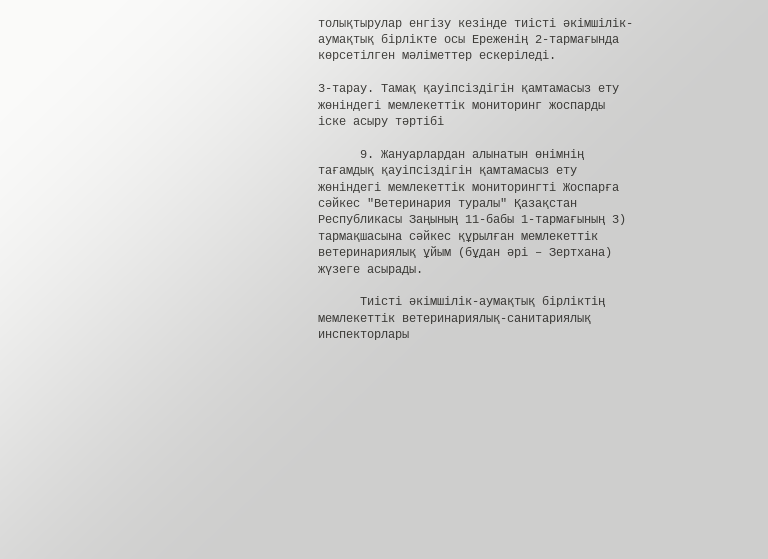толықтырулар енгізу кезінде тиісті әкімшілік-аумақтық бірлікте осы Ереженің 2-тармағында көрсетілген мәліметтер ескеріледі.

3-тарау. Тамақ қауіпсіздігін қамтамасыз ету жөніндегі мемлекеттік мониторинг жоспарды іске асыру тәртібі

      9. Жануарлардан алынатын өнімнің тағамдық қауіпсіздігін қамтамасыз ету жөніндегі мемлекеттік мониторингті Жоспарға сәйкес "Ветеринария туралы" Қазақстан Республикасы Заңының 11-бабы 1-тармағының 3) тармақшасына сәйкес құрылған мемлекеттік ветеринариялық ұйым (бұдан әрі – Зертхана) жүзеге асырады.

      Тиісті әкімшілік-аумақтық бірліктің мемлекеттік ветеринариялық-санитариялық инспекторлары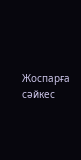Жоспарға сәйкес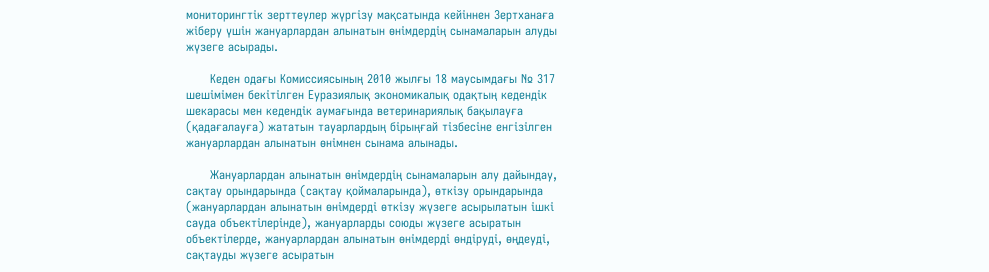мониторингтік зерттеулер жүргізу мақсатында кейіннен Зертханаға жіберу үшін жануарлардан алынатын өнімдердің сынамаларын алуды жүзеге асырады.

      Кеден одағы Комиссиясының 2010 жылғы 18 маусымдағы № 317 шешімімен бекітілген Еуразиялық экономикалық одақтың кедендік шекарасы мен кедендік аумағында ветеринариялық бақылауға (қадағалауға) жататын тауарлардың бірыңғай тізбесіне енгізілген жануарлардан алынатын өнімнен сынама алынады.

      Жануарлардан алынатын өнімдердің сынамаларын алу дайындау, сақтау орындарында (сақтау қоймаларында), өткізу орындарында (жануарлардан алынатын өнімдерді өткізу жүзеге асырылатын ішкі сауда объектілерінде), жануарларды союды жүзеге асыратын объектілерде, жануарлардан алынатын өнімдерді өндіруді, өңдеуді, сақтауды жүзеге асыратын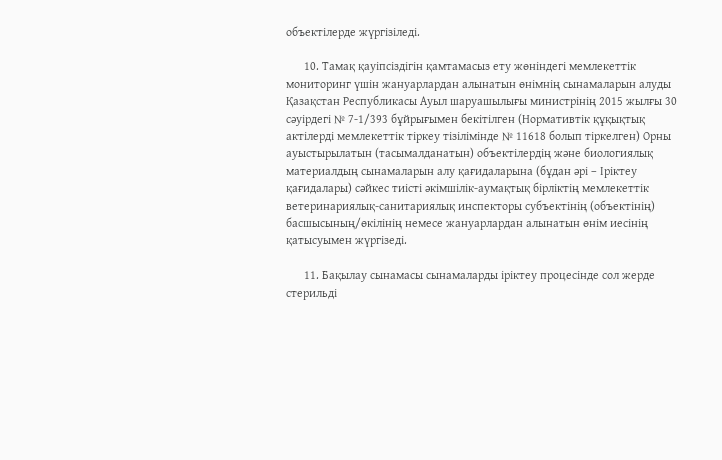объектілерде жүргізіледі.

      10. Тамақ қауіпсіздігін қамтамасыз ету жөніндегі мемлекеттік мониторинг үшін жануарлардан алынатын өнімнің сынамаларын алуды Қазақстан Республикасы Ауыл шаруашылығы министрінің 2015 жылғы 30 сәуірдегі № 7-1/393 бұйрығымен бекітілген (Нормативтік құқықтық актілерді мемлекеттік тіркеу тізілімінде № 11618 болып тіркелген) Орны ауыстырылатын (тасымалданатын) объектілердің және биологиялық материалдың сынамаларын алу қағидаларына (бұдан әрі – Іріктеу қағидалары) сәйкес тиісті әкімшілік-аумақтық бірліктің мемлекеттік ветеринариялық-санитариялық инспекторы субъектінің (объектінің) басшысының/өкілінің немесе жануарлардан алынатын өнім иесінің қатысуымен жүргізеді.

      11. Бақылау сынамасы сынамаларды іріктеу процесінде сол жерде стерильді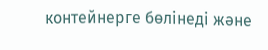контейнерге бөлінеді және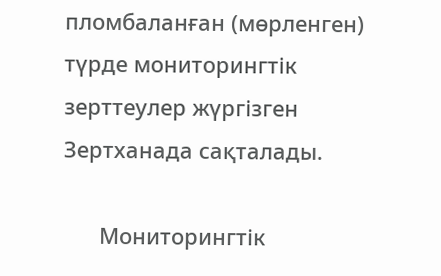пломбаланған (мөрленген) түрде мониторингтік зерттеулер жүргізген Зертханада сақталады.

      Мониторингтік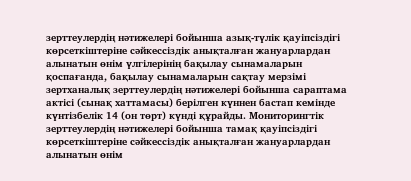зерттеулердің нәтижелері бойынша азық-түлік қауіпсіздігі көрсеткіштеріне сәйкессіздік анықталған жануарлардан алынатын өнім үлгілерінің бақылау сынамаларын қоспағанда, бақылау сынамаларын сақтау мерзімі зертханалық зерттеулердің нәтижелері бойынша сараптама актісі (сынақ хаттамасы) берілген күннен бастап кемінде күнтізбелік 14 (он төрт) күнді құрайды. Мониторингтік зерттеулердің нәтижелері бойынша тамақ қауіпсіздігі көрсеткіштеріне сәйкессіздік анықталған жануарлардан алынатын өнім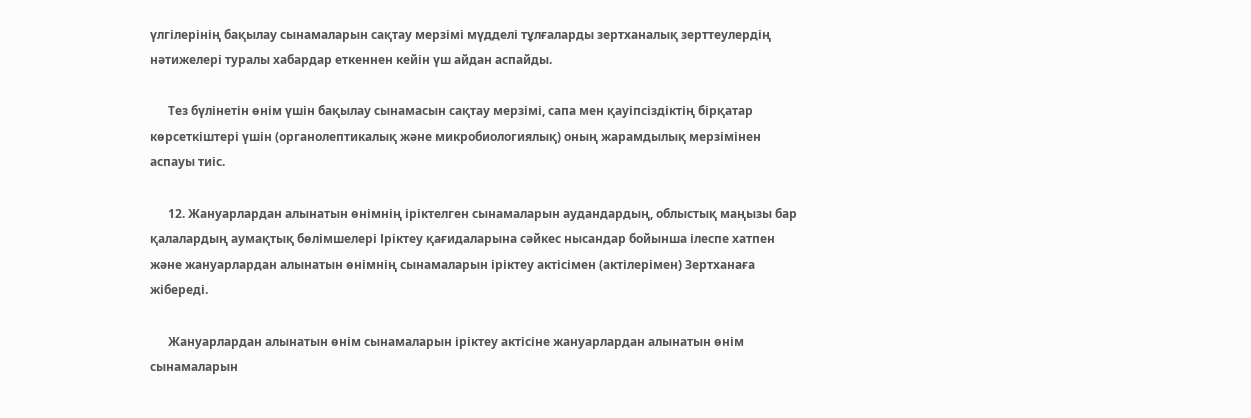үлгілерінің бақылау сынамаларын сақтау мерзімі мүдделі тұлғаларды зертханалық зерттеулердің нәтижелері туралы хабардар еткеннен кейін үш айдан аспайды.

      Тез бүлінетін өнім үшін бақылау сынамасын сақтау мерзімі, сапа мен қауіпсіздіктің бірқатар көрсеткіштері үшін (органолептикалық және микробиологиялық) оның жарамдылық мерзімінен аспауы тиіс.

      12. Жануарлардан алынатын өнімнің іріктелген сынамаларын аудандардың, облыстық маңызы бар қалалардың аумақтық бөлімшелері Іріктеу қағидаларына сәйкес нысандар бойынша ілеспе хатпен және жануарлардан алынатын өнімнің сынамаларын іріктеу актісімен (актілерімен) Зертханаға жібереді.

      Жануарлардан алынатын өнім сынамаларын іріктеу актісіне жануарлардан алынатын өнім сынамаларын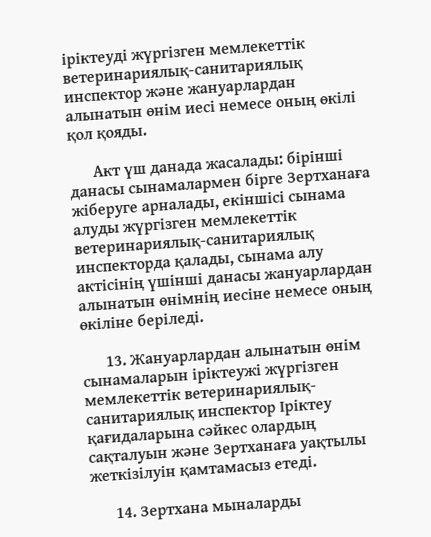іріктеуді жүргізген мемлекеттік ветеринариялық-санитариялық инспектор және жануарлардан алынатын өнім иесі немесе оның өкілі қол қояды.

      Акт үш данада жасалады: бірінші данасы сынамалармен бірге Зертханаға жіберуге арналады, екіншісі сынама алуды жүргізген мемлекеттік ветеринариялық-санитариялық инспекторда қалады, сынама алу актісінің үшінші данасы жануарлардан алынатын өнімнің иесіне немесе оның өкіліне беріледі.

      13. Жануарлардан алынатын өнім сынамаларын іріктеужі жүргізген мемлекеттік ветеринариялық-санитариялық инспектор Іріктеу қағидаларына сәйкес олардың сақталуын және Зертханаға уақтылы жеткізілуін қамтамасыз етеді.

      14. Зертхана мыналарды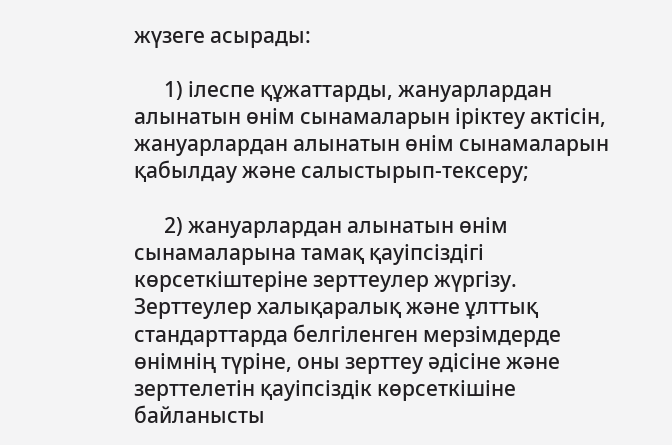жүзеге асырады:

      1) ілеспе құжаттарды, жануарлардан алынатын өнім сынамаларын іріктеу актісін, жануарлардан алынатын өнім сынамаларын қабылдау және салыстырып-тексеру;

      2) жануарлардан алынатын өнім сынамаларына тамақ қауіпсіздігі көрсеткіштеріне зерттеулер жүргізу. Зерттеулер халықаралық және ұлттық стандарттарда белгіленген мерзімдерде өнімнің түріне, оны зерттеу әдісіне және зерттелетін қауіпсіздік көрсеткішіне байланысты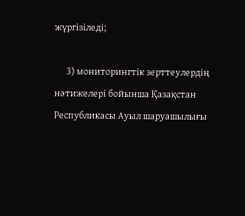жүргізіледі;

      3) мониторингтік зерттеулердің нәтижелері бойынша Қазақстан Республикасы Ауыл шаруашылығы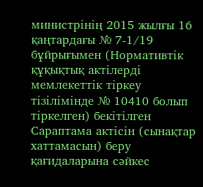министрінің 2015 жылғы 16 қаңтардағы № 7-1/19 бұйрығымен (Нормативтік құқықтық актілерді мемлекеттік тіркеу тізілімінде № 10410 болып тіркелген) бекітілген Сараптама актісін (сынақтар хаттамасын) беру қағидаларына сәйкес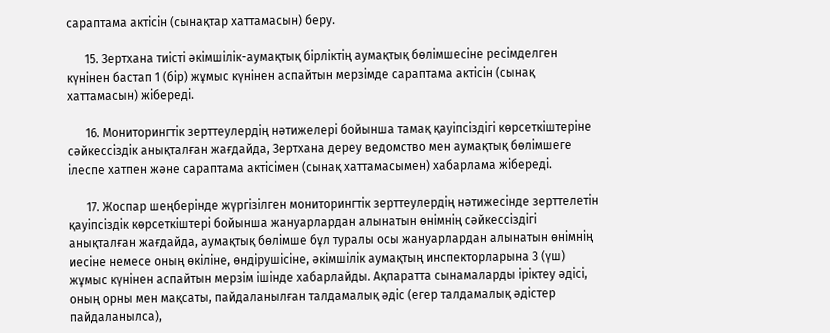сараптама актісін (сынақтар хаттамасын) беру.

      15. Зертхана тиісті әкімшілік-аумақтық бірліктің аумақтық бөлімшесіне ресімделген күнінен бастап 1 (бір) жұмыс күнінен аспайтын мерзімде сараптама актісін (сынақ хаттамасын) жібереді.

      16. Мониторингтік зерттеулердің нәтижелері бойынша тамақ қауіпсіздігі көрсеткіштеріне сәйкессіздік анықталған жағдайда, Зертхана дереу ведомство мен аумақтық бөлімшеге ілеспе хатпен және сараптама актісімен (сынақ хаттамасымен) хабарлама жібереді.

      17. Жоспар шеңберінде жүргізілген мониторингтік зерттеулердің нәтижесінде зерттелетін қауіпсіздік көрсеткіштері бойынша жануарлардан алынатын өнімнің сәйкессіздігі анықталған жағдайда, аумақтық бөлімше бұл туралы осы жануарлардан алынатын өнімнің иесіне немесе оның өкіліне, өндірушісіне, әкімшілік аумақтың инспекторларына 3 (үш) жұмыс күнінен аспайтын мерзім ішінде хабарлайды. Ақпаратта сынамаларды іріктеу әдісі, оның орны мен мақсаты, пайдаланылған талдамалық әдіс (егер талдамалық әдістер пайдаланылса),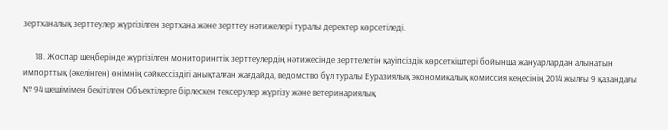зертханалық зерттеулер жүргізілген зертхана және зерттеу нәтижелері туралы деректер көрсетіледі.

      18. Жоспар шеңберінде жүргізілген мониторингтік зерттеулердің нәтижесінде зерттелетін қауіпсіздік көрсеткіштері бойынша жануарлардан алынатын импорттық (әкелінген) өнімнің сәйкессіздігі анықталған жағдайда, ведомство бұл туралы Еуразиялық экономикалық комиссия кеңесінің 2014 жылғы 9 қазандағы № 94 шешімімен бекітілген Объектілерге бірлескен тексерулер жүргізу және ветеринариялық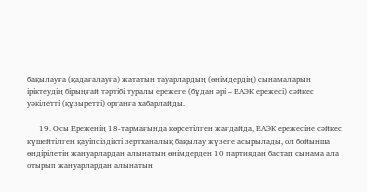бақылауға (қадағалауға) жататын тауарлардың (өнімдердің) сынамаларын іріктеудің бірыңғай тәртібі туралы ережеге (бұдан әрі – ЕАЭК ережесі) сәйкес уәкілетті (құзыретті) органға хабарлайды.

      19. Осы Ереженің 18-тармағында көрсетілген жағдайда, ЕАЭК ережесіне сәйкес күшейтілген қауіпсіздікті зертханалық бақылау жүзеге асырылады, ол бойынша өндірілетін жануарлардан алынатын өнімдерден 10 партиядан бастап сынама ала отырып жануарлардан алынатын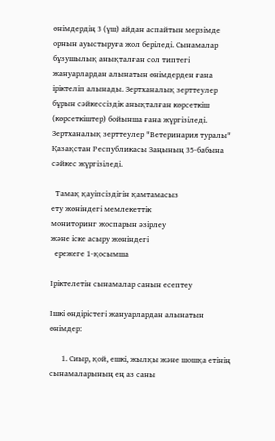өнімдердің 3 (үш) айдан аспайтын мерзімде орнын ауыстыруға жол беріледі. Сынамалар бұзушылық анықталған сол типтегі жануарлардан алынатын өнімдерден ғана іріктеліп алынады. Зертханалық зерттеулер бұрын сәйкессіздік анықталған көрсеткіш (көрсеткіштер) бойынша ғана жүргізіледі. Зертханалық зерттеулер "Ветеринария туралы" Қазақстан Республикасы Заңының 35-бабына сәйкес жүргізіледі.

  Тамақ қауіпсіздігін қамтамасыз
ету жөніндегі мемлекеттік
мониторинг жоспарын әзірлеу
және іске асыру жөніндегі
  ережеге 1-қосымша

Іріктелетін сынамалар санын есептеу

Ішкі өндірістегі жануарлардан алынатын өнімдер:

      1. Сиыр, қой, ешкі, жылқы және шошқа етінің сынамаларының ең аз саны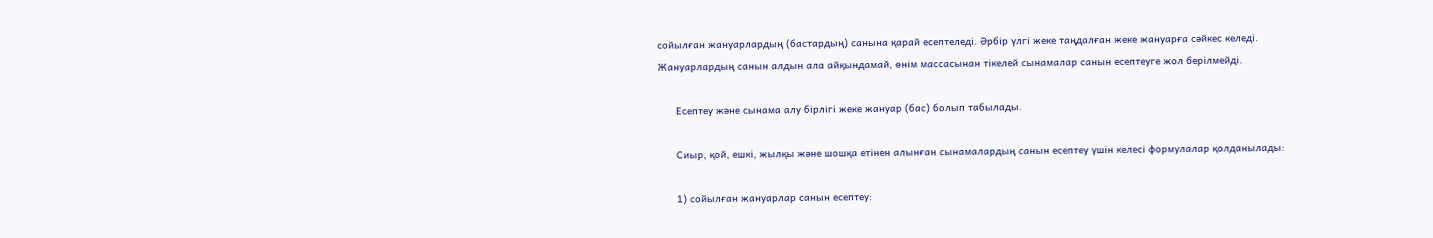сойылған жануарлардың (бастардың) санына қарай есептеледі. Әрбір үлгі жеке таңдалған жеке жануарға сәйкес келеді. Жануарлардың санын алдын ала айқындамай, өнім массасынан тікелей сынамалар санын есептеуге жол берілмейді.

      Есептеу және сынама алу бірлігі жеке жануар (бас) болып табылады.

      Сиыр, қой, ешкі, жылқы және шошқа етінен алынған сынамалардың санын есептеу үшін келесі формулалар қолданылады:

      1) сойылған жануарлар санын есептеу: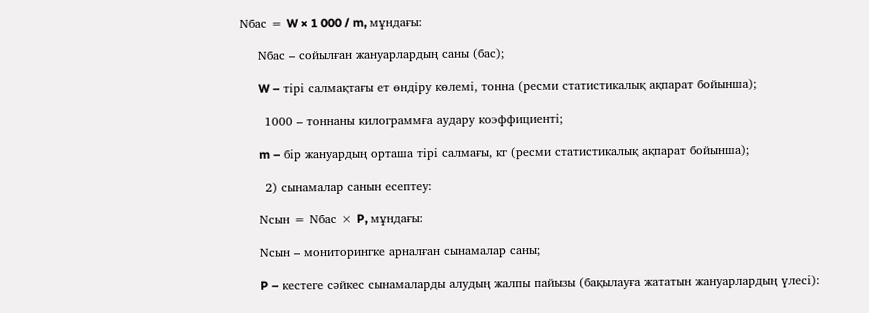Nбас = W × 1 000 / m, мұндағы:

      Nбас – сойылған жануарлардың саны (бас);

      W – тірі салмақтағы ет өндіру көлемі, тонна (ресми статистикалық ақпарат бойынша);

      1000 – тоннаны килограммға аудару коэффициенті;

      m – бір жануардың орташа тірі салмағы, кг (ресми статистикалық ақпарат бойынша);

      2) сынамалар санын есептеу:

      Nсын = Nбас × P, мұндағы:

      Nсын – мониторингке арналған сынамалар саны;

      P – кестеге сәйкес сынамаларды алудың жалпы пайызы (бақылауға жататын жануарлардың үлесі):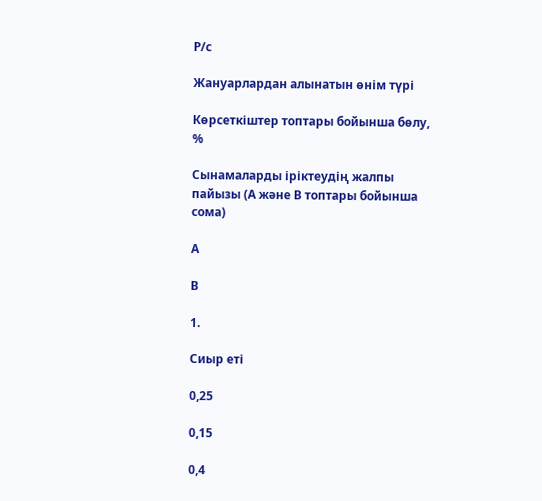Р/с

Жануарлардан алынатын өнім түрі

Көрсеткіштер топтары бойынша бөлу, %

Сынамаларды іріктеудің жалпы пайызы (А және В топтары бойынша сома)

А

В

1.

Сиыр еті

0,25

0,15

0,4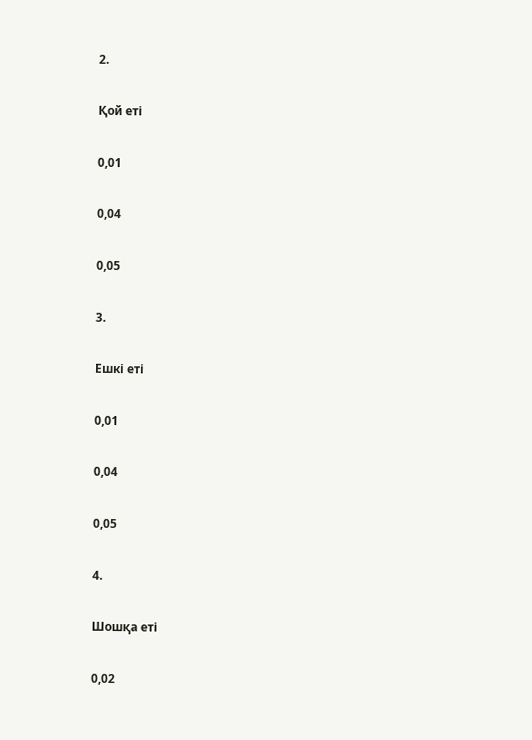2.

Қой еті

0,01

0,04

0,05

3.

Ешкі еті

0,01

0,04

0,05

4.

Шошқа еті

0,02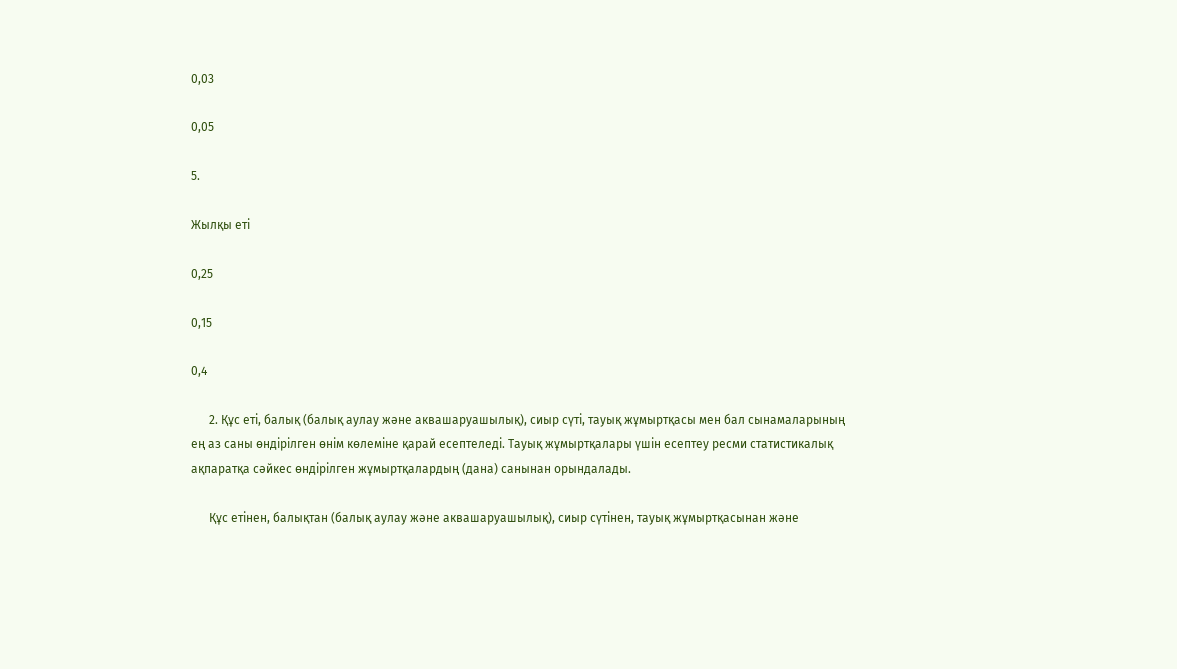0,03

0,05

5.

Жылқы еті

0,25

0,15

0,4

      2. Құс еті, балық (балық аулау және аквашаруашылық), сиыр сүті, тауық жұмыртқасы мен бал сынамаларының ең аз саны өндірілген өнім көлеміне қарай есептеледі. Тауық жұмыртқалары үшін есептеу ресми статистикалық ақпаратқа сәйкес өндірілген жұмыртқалардың (дана) санынан орындалады.

      Құс етінен, балықтан (балық аулау және аквашаруашылық), сиыр сүтінен, тауық жұмыртқасынан және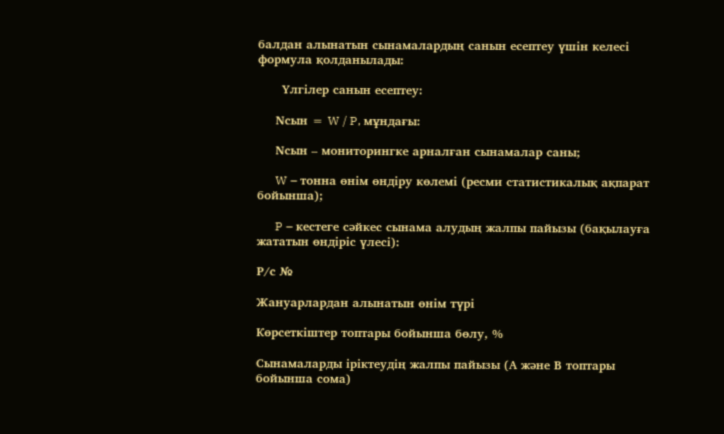балдан алынатын сынамалардың санын есептеу үшін келесі формула қолданылады:

      Үлгілер санын есептеу:

      Nсын = W / P, мұндағы:

      Nсын – мониторингке арналған сынамалар саны;

      W – тонна өнім өндіру көлемі (ресми статистикалық ақпарат бойынша);

      P – кестеге сәйкес сынама алудың жалпы пайызы (бақылауға жататын өндіріс үлесі):

Р/с №

Жануарлардан алынатын өнім түрі

Көрсеткіштер топтары бойынша бөлу, %

Сынамаларды іріктеудің жалпы пайызы (А және В топтары бойынша сома)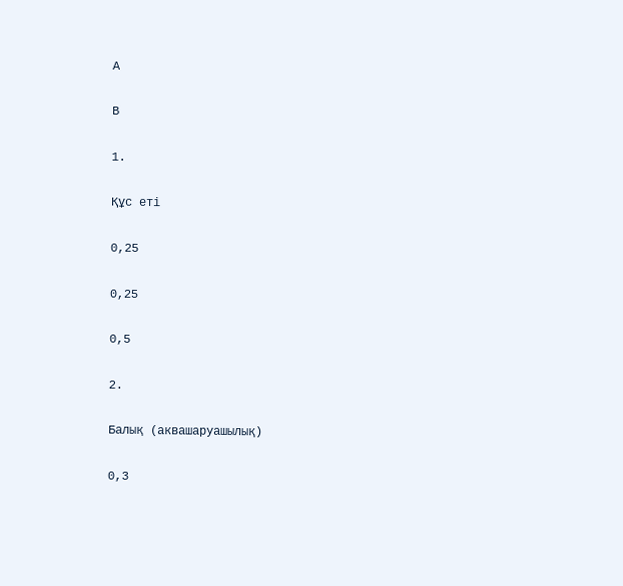А

В

1.

Құс еті

0,25

0,25

0,5

2.

Балық (аквашаруашылық)

0,3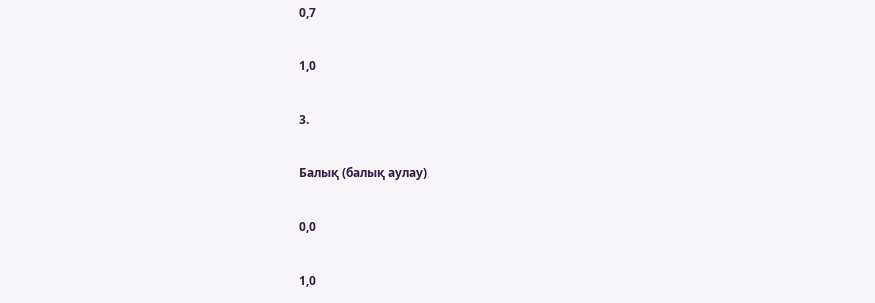0,7

1,0

3.

Балық (балық аулау)

0,0

1,0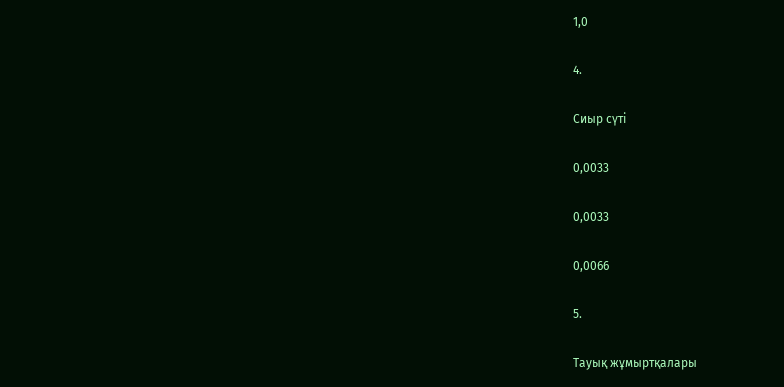1,0

4.

Сиыр сүті

0,0033

0,0033

0,0066

5.

Тауық жұмыртқалары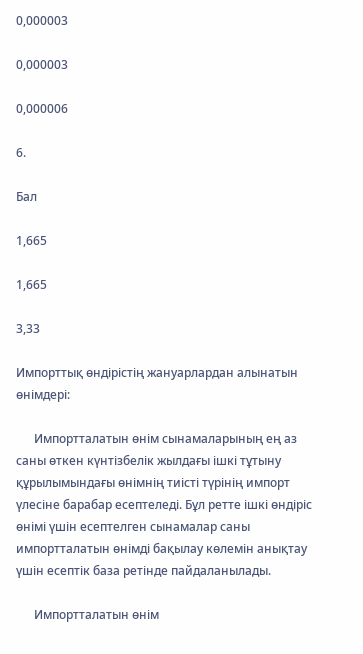0,000003

0,000003

0,000006

6.

Бал

1,665

1,665

3,33

Импорттық өндірістің жануарлардан алынатын өнімдері:

      Импортталатын өнім сынамаларының ең аз саны өткен күнтізбелік жылдағы ішкі тұтыну құрылымындағы өнімнің тиісті түрінің импорт үлесіне барабар есептеледі. Бұл ретте ішкі өндіріс өнімі үшін есептелген сынамалар саны импортталатын өнімді бақылау көлемін анықтау үшін есептік база ретінде пайдаланылады.

      Импортталатын өнім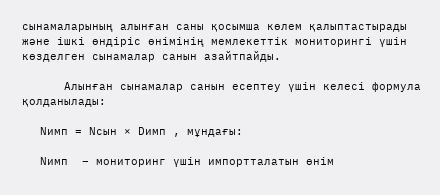сынамаларының алынған саны қосымша көлем қалыптастырады және ішкі өндіріс өнімінің мемлекеттік мониторингі үшін көзделген сынамалар санын азайтпайды.

      Алынған сынамалар санын есептеу үшін келесі формула қолданылады:

      Nимп = Nсын × Dимп , мұндағы:

      Nимп  – мониторинг үшін импортталатын өнім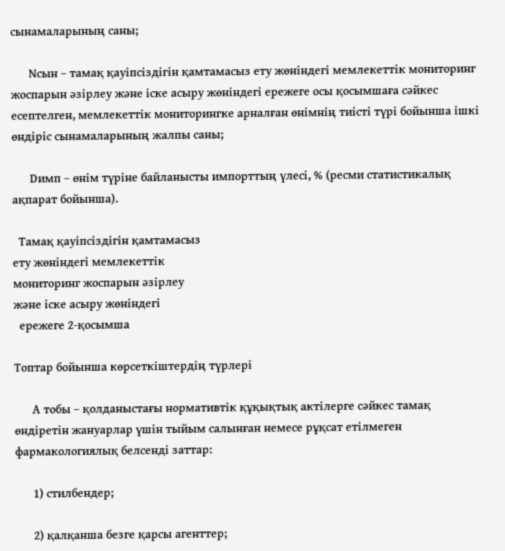сынамаларының саны;

      Nсын – тамақ қауіпсіздігін қамтамасыз ету жөніндегі мемлекеттік мониторинг жоспарын әзірлеу және іске асыру жөніндегі ережеге осы қосымшаға сәйкес есептелген, мемлекеттік мониторингке арналған өнімнің тиісті түрі бойынша ішкі өндіріс сынамаларының жалпы саны;

      Dимп – өнім түріне байланысты импорттың үлесі, % (ресми статистикалық ақпарат бойынша).

  Тамақ қауіпсіздігін қамтамасыз
ету жөніндегі мемлекеттік
мониторинг жоспарын әзірлеу
және іске асыру жөніндегі
  ережеге 2-қосымша

Топтар бойынша көрсеткіштердің түрлері

      А тобы – қолданыстағы нормативтік құқықтық актілерге сәйкес тамақ өндіретін жануарлар үшін тыйым салынған немесе рұқсат етілмеген фармакологиялық белсенді заттар:

      1) стилбендер;

      2) қалқанша безге қарсы агенттер;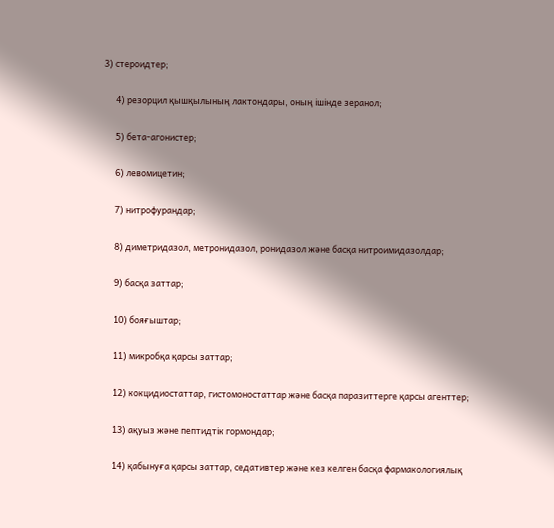3) стероидтер;

      4) резорцил қышқылының лактондары, оның ішінде зеранол;

      5) бета-агонистер;

      6) левомицетин;

      7) нитрофурандар;

      8) диметридазол, метронидазол, ронидазол және басқа нитроимидазолдар;

      9) басқа заттар;

      10) бояғыштар;

      11) микробқа қарсы заттар;

      12) кокцидиостаттар, гистомоностаттар және басқа паразиттерге қарсы агенттер;

      13) ақуыз және пептидтік гормондар;

      14) қабынуға қарсы заттар, седативтер және кез келген басқа фармакологиялық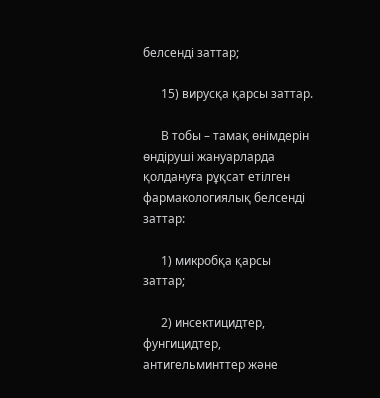белсенді заттар;

      15) вирусқа қарсы заттар.

      В тобы – тамақ өнімдерін өндіруші жануарларда қолдануға рұқсат етілген фармакологиялық белсенді заттар:

      1) микробқа қарсы заттар;

      2) инсектицидтер, фунгицидтер, антигельминттер және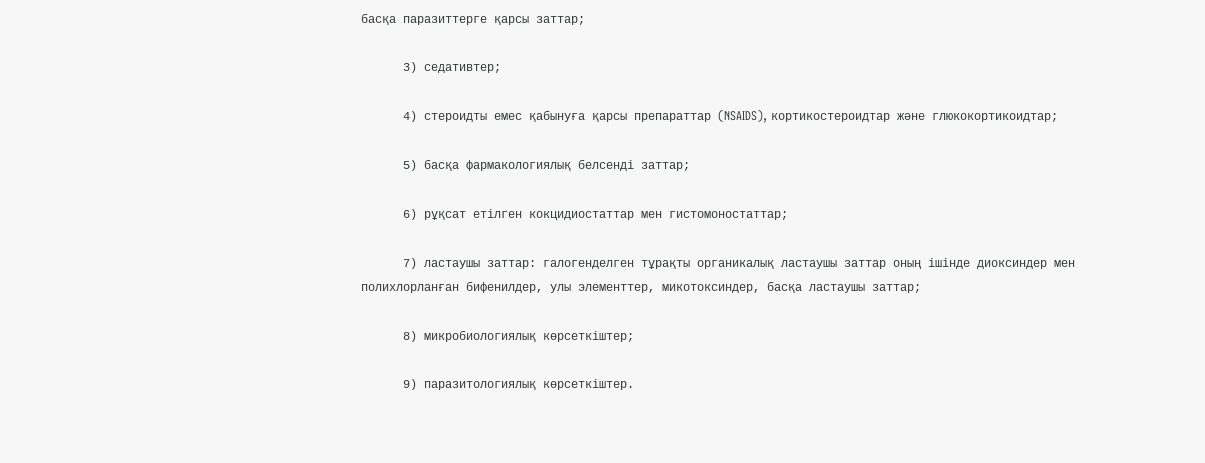басқа паразиттерге қарсы заттар;

      3) седативтер;

      4) стероидты емес қабынуға қарсы препараттар (NSAIDS), кортикостероидтар және глюкокортикоидтар;

      5) басқа фармакологиялық белсенді заттар;

      6) рұқсат етілген кокцидиостаттар мен гистомоностаттар;

      7) ластаушы заттар: галогенделген тұрақты органикалық ластаушы заттар оның ішінде диоксиндер мен полихлорланған бифенилдер, улы элементтер, микотоксиндер, басқа ластаушы заттар;

      8) микробиологиялық көрсеткіштер;

      9) паразитологиялық көрсеткіштер.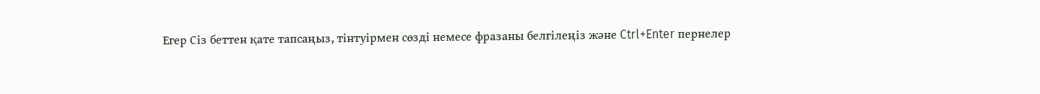Егер Сіз беттен қате тапсаңыз, тінтуірмен сөзді немесе фразаны белгілеңіз және Ctrl+Enter пернелер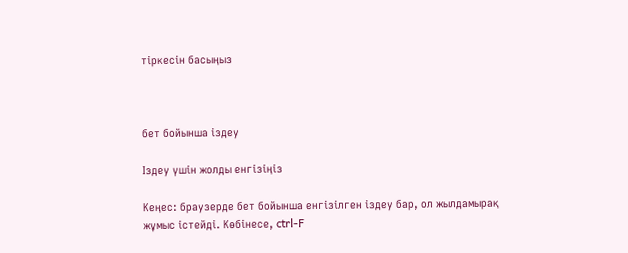тіркесін басыңыз



бет бойынша іздеу

Іздеу үшін жолды енгізіңіз

Кеңес: браузерде бет бойынша енгізілген іздеу бар, ол жылдамырақ жұмыс істейді. Көбінесе, ctrl-F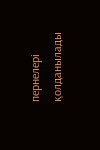пернелері қолданылады